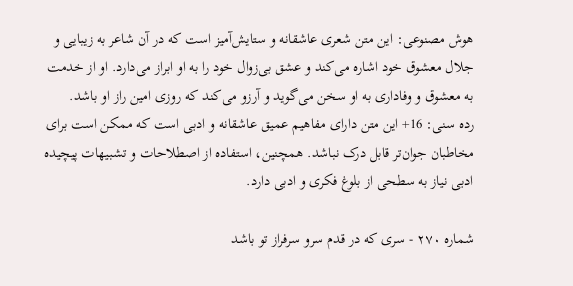هوش مصنوعی: این متن شعری عاشقانه و ستایش‌آمیز است که در آن شاعر به زیبایی و جلال معشوق خود اشاره می‌کند و عشق بی‌زوال خود را به او ابراز می‌دارد. او از خدمت به معشوق و وفاداری به او سخن می‌گوید و آرزو می‌کند که روزی امین راز او باشد.
رده سنی: 16+ این متن دارای مفاهیم عمیق عاشقانه و ادبی است که ممکن است برای مخاطبان جوان‌تر قابل درک نباشد. همچنین، استفاده از اصطلاحات و تشبیهات پیچیده ادبی نیاز به سطحی از بلوغ فکری و ادبی دارد.

شماره ۲۷۰ - سری که در قدم سرو سرفراز تو باشد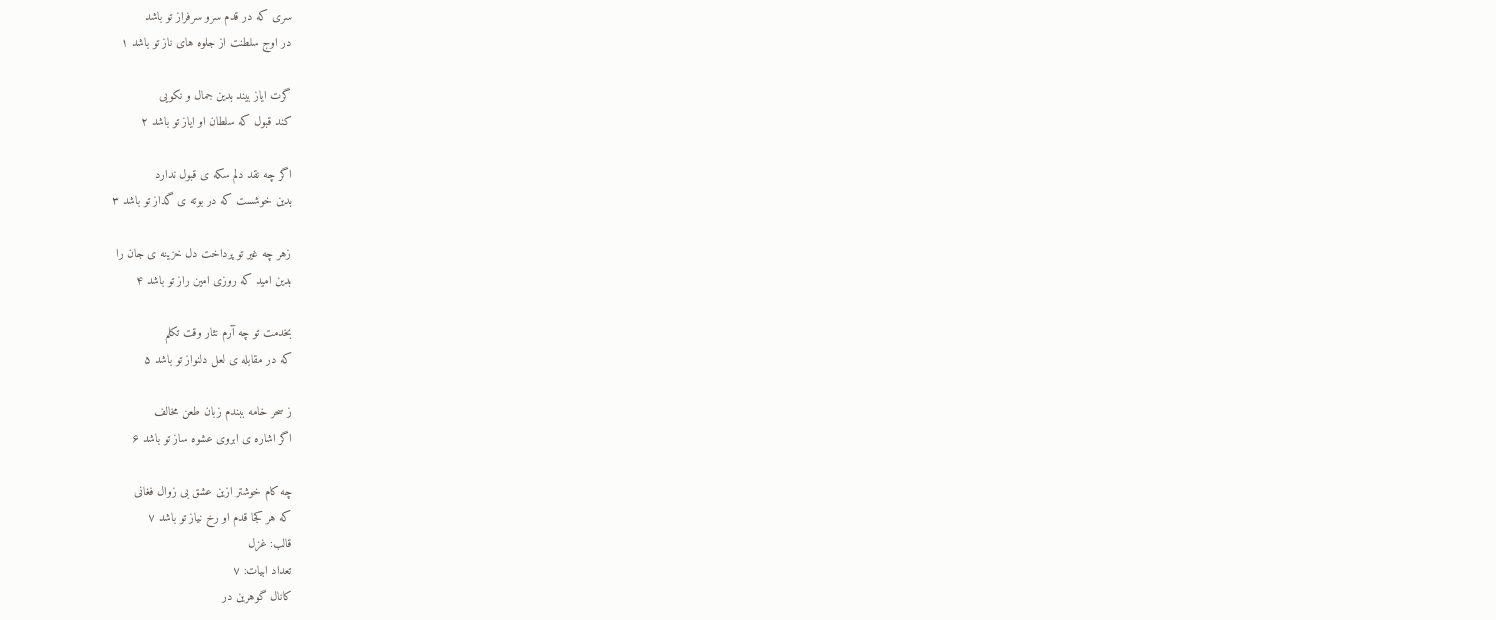سری که در قدم سرو سرفراز تو باشد
در اوج سلطنت از جلوه های ناز تو باشد ۱

گرت ایاز بیند بدین جمال و نکویی
کند قبول که سلطان او ایاز تو باشد ۲

اگر چه نقد دلم سکه ی قبول ندارد
بدین خوشست که در بوته ی گداز تو باشد ۳

زهر چه غیر تو پرداخت دل خزینه ی جان را
بدین امید که روزی امین راز تو باشد ۴

بخدمت تو چه آرم نثار وقت تکلم
که در مقابله ی لعل دلنواز تو باشد ۵

ز سحر خامه ببندم زبان طعن مخالف
اگر اشاره ی ابروی عشوه ساز تو باشد ۶

چه کام خوشتر ازین عشق بی زوال فغانی
که هر کجا قدم او رخ نیاز تو باشد ۷
قالب: غزل
تعداد ابیات: ۷
کانال گوهرین در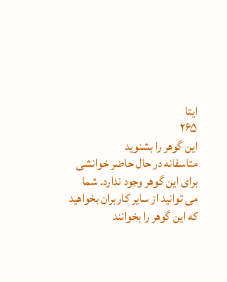ایتا
۲۶۵
این گوهر را بشنوید
متاسفانه در حال حاضر خوانشی برای این گوهر وجود ندارد. شما می توانید از سایر کاربران بخواهید که این گوهر را بخوانند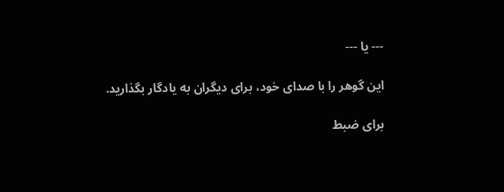--- یا ---

این گوهر را با صدای خود، برای دیگران به یادگار بگذارید.

برای ضبط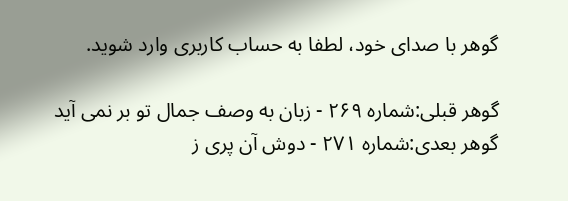گوهر با صدای خود، لطفا به حساب کاربری وارد شوید.

گوهر قبلی:شماره ۲۶۹ - زبان به وصف جمال تو بر نمی آید
گوهر بعدی:شماره ۲۷۱ - دوش آن پری ز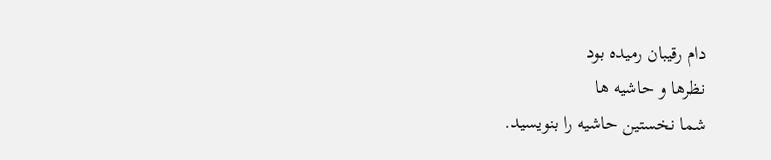دام رقیبان رمیده بود
نظرها و حاشیه ها
شما نخستین حاشیه را بنویسید.